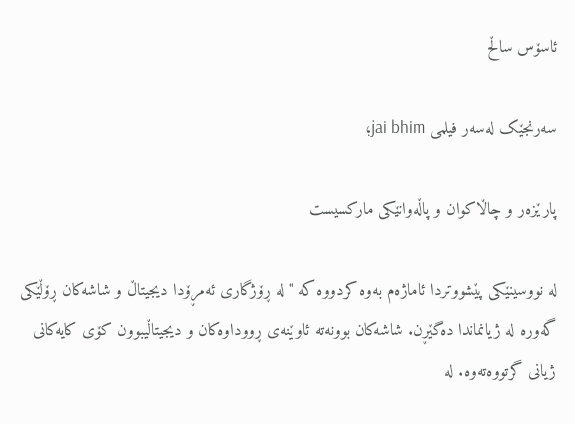ئاسۆس ساڵح

سەرنجێک لەسەر فیلمی jai bhim؛

پارێزەر و چاڵاکوان و پاڵەوانێکی مارکسیست

لە نووسینێکی پێشووتردا ئاماژەم بەوە کردووە کە "لە ڕۆژگاری ئەمڕۆدا دیجیتاڵ و شاشەکان ڕۆڵێکی گەورە لە ژیانماندا دەگێڕن. شاشەکان بوونەتە ئاوێنەی ڕووداوەکان و دیجیتاڵیبوون کۆی کایەکانی ژیانی گرتووەتەوە. لە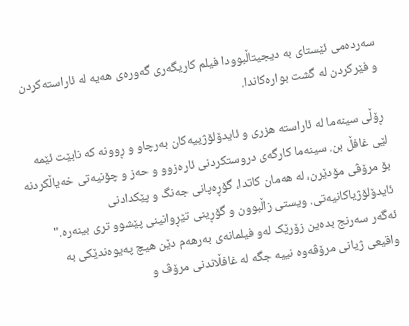سەردەمی ئێستای بە دیجیتاڵبوودا فیلم کاریگەری گەورەی هەیە لە ئاراستەکردن و فێرکردن لە گشت بوارەکاندا.

ڕۆڵی سینەما لە ئاراستە هزری و ئایدۆلۆژییەکان بەرچاو و ڕوونە کە نابێت ئێمە لێی غافڵ بن. سینەما کارگەی دروستکردنی ئارەزوو و حەز و چۆنیەتی خەیاڵکردنە بۆ مرۆڤی مۆدێرن، لە هەمان کاتدا، گۆڕەپانی جەنگ و پێکدادنی ئایدۆلۆژیاکانیەتی. ویستی زاڵبوون و گۆڕینی تێڕوانینی پێشوو تری بینەرە." ئەگەر سەرنج بدەین زۆرێک لەو فیلمانەی بەرهەم دێن هیچ پەیوەندێکی بە واقیعی ژیانی مرۆڤەوە نییە جگە لە غافڵاندنی مرۆڤ و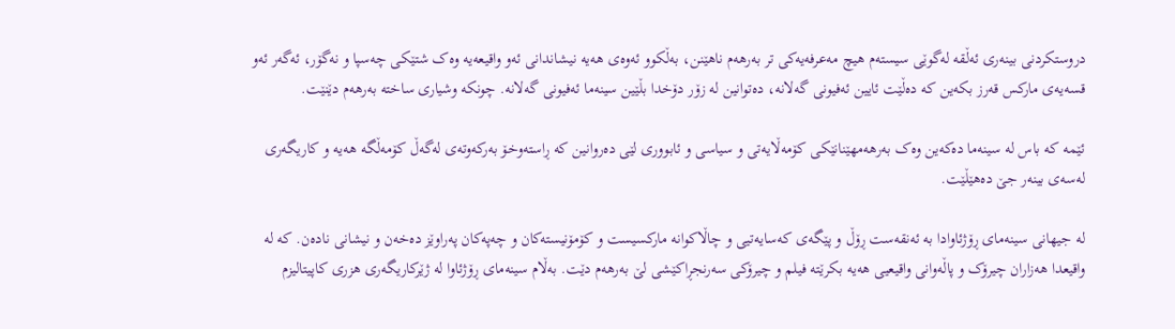دروستکردنی بینەری ئەڵقە لەگوێی سیستەم هیچ مەعرفەیەکی تر بەرهەم ناهێنن، بەڵکوو ئەوەی هەیە نیشاندانی ئەو واقیعەیە وەک شتێکی چەسپا و نەگۆر، ئەگەر ئەو قسەیەی مارکس قەرز بکەین کە دەڵێت ئایین ئەفیونی گەلانە، دەتوانین لە زۆر دۆخدا بڵێین سینەما ئەفیونی گەلانە. چونکە وشیاری ساختە بەرهەم دێنێت.

ئێمە کە باس لە سینەما دەکەین وەک بەرهەمهێنانێکی کۆمەڵایەتی و سیاسی و ئابووری لێی دەروانین کە ڕاستەوخۆ بەرکەوتەی لەگەڵ کۆمەڵگە هەیە و کاریگەری لەسەی بینەر جێ دەهێڵێت.

لە جیهانی سینەمای ڕۆژئاوادا بە ئەنقەست ڕۆڵ و پێگەی کەسایەتیی و چاڵاکوانە مارکسیست و کۆمۆنیستەکان و چەپەکان پەراوێز دەخەن و نیشانی نادەن. کە لە واقیعدا هەزاران چیرۆک و پاڵەوانی واقیعیی هەیە بکرێتە فیلم و چیرۆکی سەرنجڕاکێشی لێ بەرهەم دێت. بەڵام سینەمای ڕۆژئاوا لە ژێرکاریگەری هزری کاپیتالیزم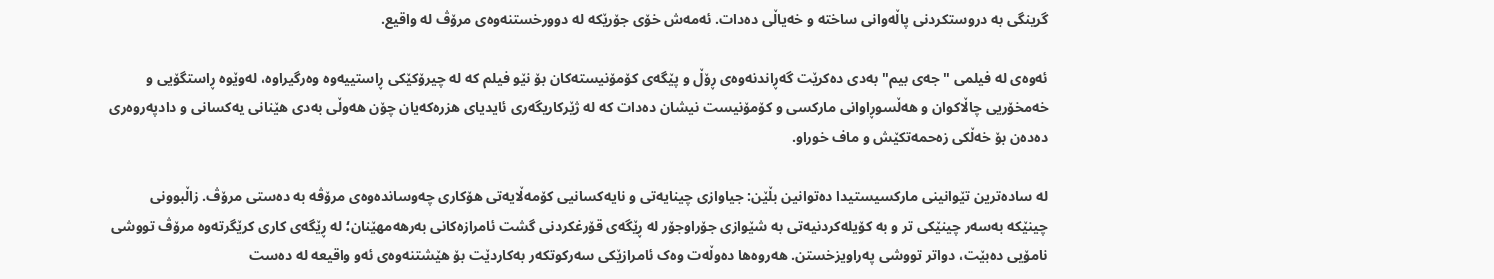گرینگی بە دروستکردنی پاڵەوانی ساختە و خەیاڵی دەدات. ئەمەش خۆی جۆرێکە لە دوورخستنەوەی مرۆڤ لە واقیع.

ئەوەی لە فیلمی "جەی بیم" بەدی دەکرێت گەڕاندنەوەی ڕۆڵ و پێگەی کۆمۆنیستەکان بۆ نێو فیلم کە لە چیرۆکێکی ڕاستییەوە وەرگیراوە، لەوێوە ڕاستگۆیی و خەمخۆریی چاڵاکوان و هەڵسوڕاوانی مارکسی و کۆمۆنیست نیشان دەدات کە لە ژێرکاریگەری ئایدیای هزرەکەیان چۆن هەوڵی بەدی هێنانی یەکسانی و دادپەروەری دەدەن بۆ خەڵکی زەحمەتکێش و ماف خوراو.

لە سادەترین تێوانینی مارکسیستیدا دەتوانین بڵێن: جیاوازی چینایەتی و نایەکسانیی کۆمەڵایەتی هۆکاری چەوساندەوەی مرۆڤە بە دەستی مرۆڤ. زاڵبوونی چینێکە بەسەر چینێکی تر و بە کۆیلەکردنیەتی بە شێوازی جۆراوجۆر لە ڕێگەی قۆرغکردنی گشت ئامرازەکانی بەرهەمهێنان؛ لە ڕێگەی کاری کرێگرتەوە مرۆڤ تووشی نامۆیی دەبێت، دواتر تووشی پەراویزخستن. هەروەها دەوڵەت وەک ئامرازێکی سەرکوتکەر بەکاردێت بۆ هێشتنەوەی ئەو واقیعە لە دەست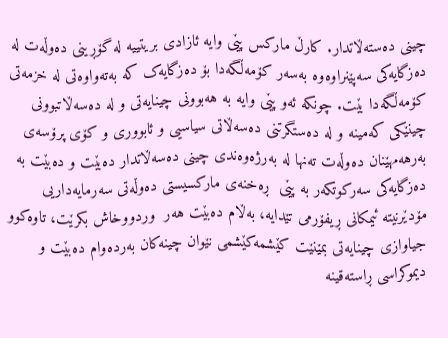چینی دەستەڵاتدار. کارڵ مارکس پێی وایە ئازادی بریتییە لە گۆڕینی دەوڵەت لە دەزگایەکی سەپێنراوەوە بەسەر کۆمەڵگەدا بۆ دەزگایەک کە بەتەواوەتی لە خزمەتی کۆمەڵگەدا بێت. چونکە ئەو پێی وایە بە هەبوونی چینایەتی و لە دەسەڵاتبوونی چینێکی کەمینە و لە دەستگرتنی دەسەڵاتی سیاسیی و ئابووری و کۆی پرۆسەی بەرهەمهێنان دەوڵەت تەنها لە بەرژەوەندی چینی دەسەڵاتدار دەبێت و دەبێت بە دەزگایەکی سەرکوتکەر بە پێی  ڕەخنەی مارکسیستی دەوڵەتی سەرمایەداریی مۆدێرنیتە ئیمکانی ڕیفۆرمی تێدایە، بەڵام دەبێت هەر  وردووخاش بکرێت، تاوەکوو جیاوازی چینایەتی بمێنێت کێشمەکێشمی نێوان چینەکان بەردەوام دەبێت و دیموکراسی ڕاستەقینە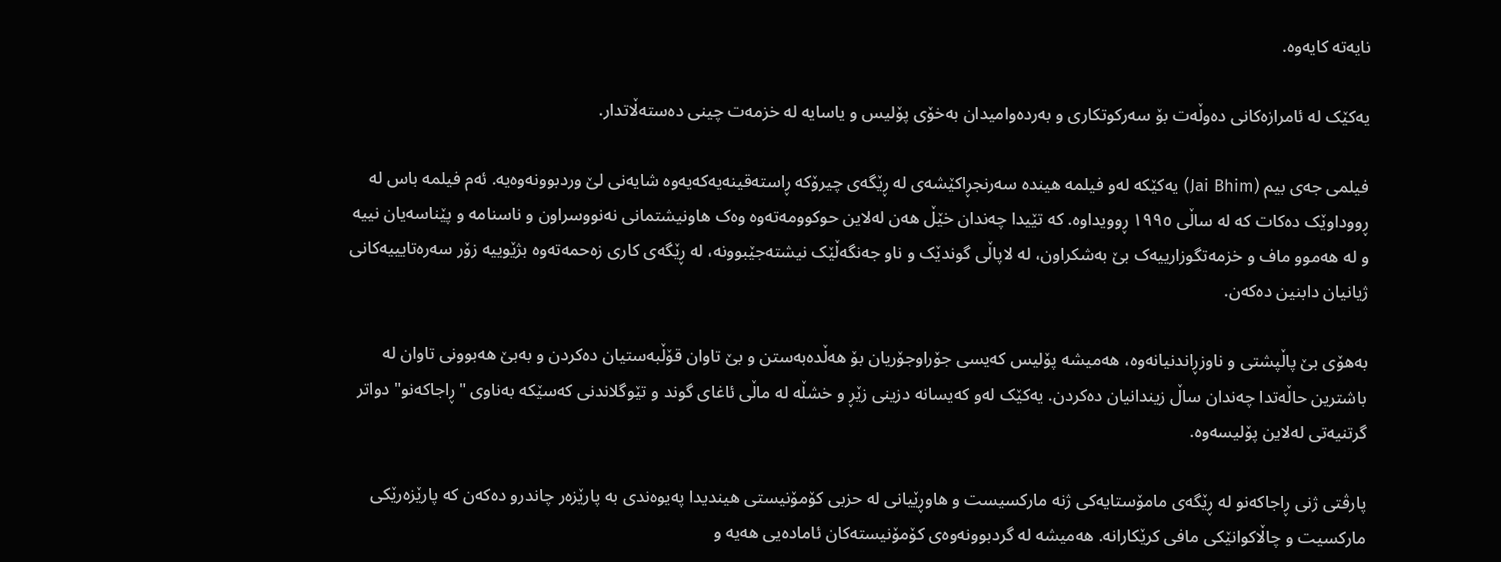نایەتە کایەوە.

یەکێک لە ئامرازەکانی دەوڵەت بۆ سەرکوتکاری و بەردەوامیدان بەخۆی پۆلیس و یاسایە لە خزمەت چینی دەستەڵاتدار.

فیلمی جەی بیم (Jai Bhim) یەکێکە لەو فیلمە هیندە سەرنجڕاکێشەی لە ڕێگەی چیرۆکە ڕاستەقینەیەکەیەوە شایەنی لێ وردبوونەوەیە. ئەم فیلمە باس لە ڕووداوێک دەکات کە لە ساڵی ۱۹۹٥ ڕوویداوە. کە تێیدا چەندان خێڵ هەن لەلاین حوکوومەتەوە وەک هاونیشتمانی نەنووسراون و ناسنامە و پێناسەیان نییە و لە هەموو ماف و خزمەتگوزارییەک بێ بەشکراون، لە لاپاڵی گوندێک و ناو جەنگەڵێک نیشتەجێبوونە، لە ڕێگەی کاری زەحمەتەوە بژێوییە زۆر سەرەتایییەکانی ژیانیان دابنین دەکەن.

بەهۆی بێ پاڵپشتی و ناوزڕاندنیانەوە، هەمیشە پۆلیس کەیسی جۆراوجۆریان بۆ هەڵدەبەستن و بێ تاوان قۆڵبەستیان دەکردن و بەبێ هەبوونی تاوان لە باشترین حاڵەتدا چەندان ساڵ زیندانیان دەکردن. یەکێک لەو کەیسانە دزینی زێڕ و خشڵە لە ماڵی ئاغای گوند و تێوگلاندنی کەسێکە بەناوی "ڕاجاکەنو" دواتر گرتنیەتی لەلاین پۆلیسەوە.

پارڤتی ژنی ڕاجاکەنو لە ڕێگەی مامۆستایەکی ژنە مارکسیست و هاوڕێیانی لە حزبی کۆمۆنیستی هیندیدا پەیوەندی بە پارێزەر چاندرو دەکەن کە پارێزەرێکی مارکسیت و چاڵاکوانێکی مافی کرێکارانە. هەمیشە لە گردبوونەوەی کۆمۆنیستەکان ئامادەیی هەیە و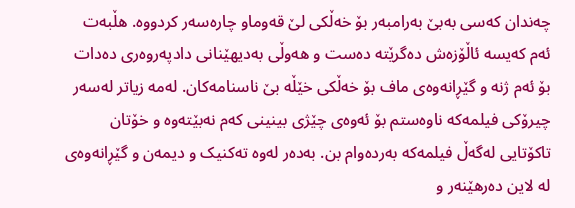چەندان کەسی بەبێ بەرامبەر بۆ خەڵکی لێ قەوماو چارەسەر کردووە. هڵبەت ئەم کەیسە ئاڵۆزەش دەگرێتە دەست و هەوڵی بەدیهێنانی دادپەروەری دەدات بۆ ئەم ژنە و گێڕانەوەی ماف بۆ خەڵکی خێڵە بێ ناسنامەکان. لەمە زیاتر لەسەر چیرۆکی فیلمەکە ناوەستم بۆ ئەوەی چێژی بینینی کەم نەبێتەوە و خۆتان تاکۆتایی لەگەڵ فیلمەکە بەردەوام بن. بەدەر لەوە تەکنیک و دیمەن و گێڕانەوەی لە لاین دەرهێنەر و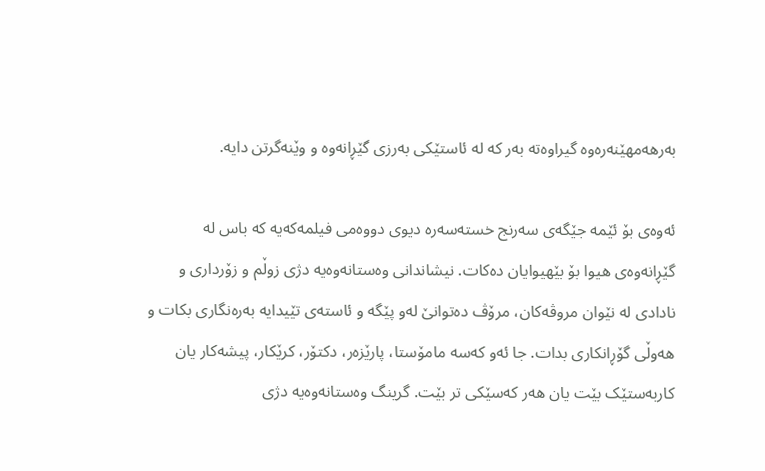بەرهەمهێنەرەوە گیراوەتە بەر کە لە ئاستێکی بەرزی گێڕانەوە و وێنەگرتن دایە.

ئەوەی بۆ ئێمە جێگەی سەرنج خستەسەرە دیوی دووەمی فیلمەکەیە کە باس لە گێڕانەوەی هیوا بۆ بێهیوایان دەکات. نیشاندانی وەستانەوەیە دژی زوڵم و زۆرداری و نادادی لە نێوان مروڤەکان، مرۆڤ دەتوانێ لەو پێگە و ئاستەی تێیدایە بەرەنگاری بکات و هەوڵی گۆڕانکاری بدات. جا ئەو کەسە مامۆستا، پارێزەر، دکتۆر، کرێکار، پیشەکار یان کاربەستێک بێت یان هەر کەسێکی تر بێت. گرینگ وەستانەوەیە دژی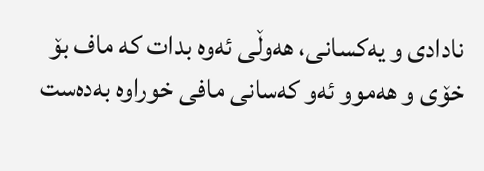نادادی و یەکسانی، هەوڵی ئەوە بدات کە ماف بۆ خۆی و هەموو ئەو کەسانی مافی خوراوە بەدەست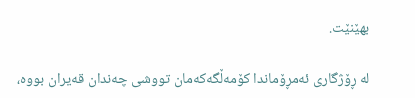بهێنێت.

لە ڕۆژگاری ئەمڕۆماندا کۆمەڵگەکەمان تووشی چەندان قەیران بووە،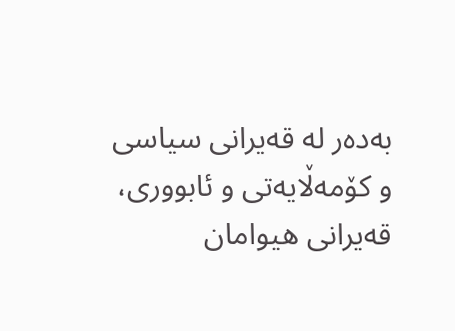بەدەر لە قەیرانی سیاسی و کۆمەڵایەتی و ئابووری، قەیرانی هیوامان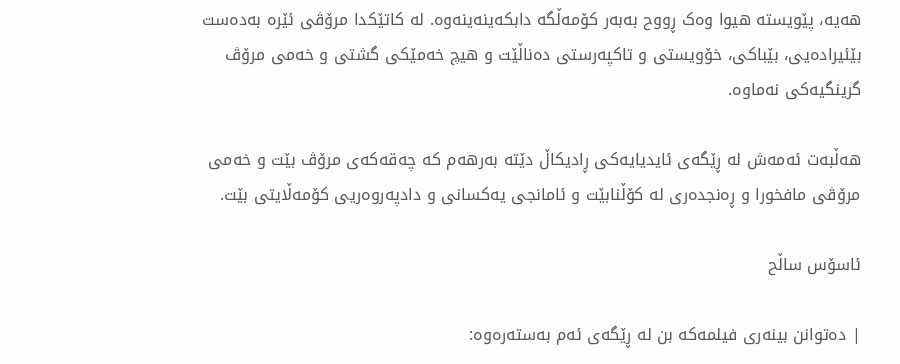هەیە، پێویستە هیوا وەک ڕووح بەبەر کۆمەڵگە دابکەینەینەوە. لە کاتێکدا مرۆڤی ئێرە بەدەست بێئیرادەیی، بێباکی، خۆویستی و تاکپەرستی دەناڵێت و هیچ خەمێکی گشتی و خەمی مرۆڤ گرینگیەکی نەماوە.

هەڵبەت ئەمەش لە ڕێگەی ئایدیایەکی ڕادیکاڵ دێتە بەرهەم کە چەقەکەی مرۆڤ بێت و خەمی مرۆڤی مافخورا و ڕەنجدەری لە کۆڵنابێت و ئامانجی یەکسانی و دادپەروەریی کۆمەڵایتی بێت.

ئاسۆس ساڵح

| دەتوانن بینەری فیلمەکە بن لە ڕێگەی ئەم بەستەرەوە: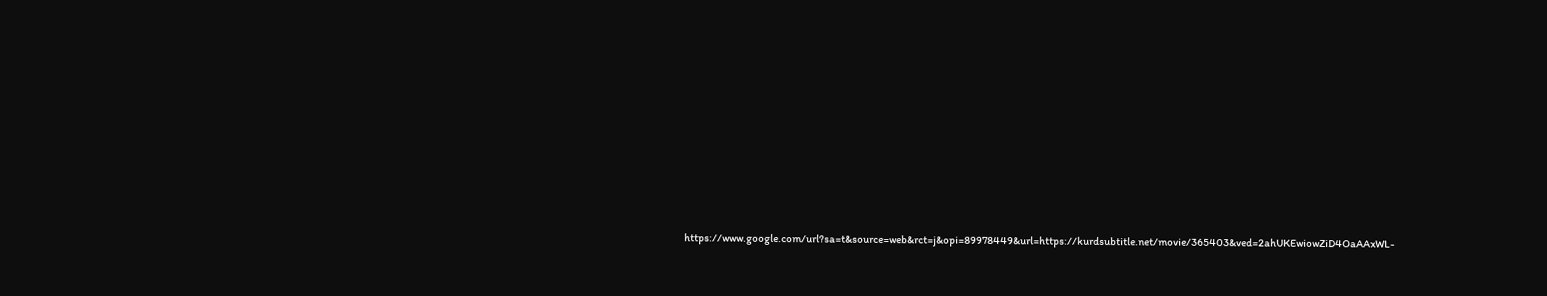https://www.google.com/url?sa=t&source=web&rct=j&opi=89978449&url=https://kurdsubtitle.net/movie/365403&ved=2ahUKEwiowZiD4OaAAxWL-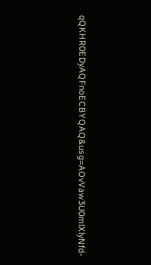qQKHR0EDyAQFnoECBYQAQ&usg=AOvVaw3U0mlXlyNfd-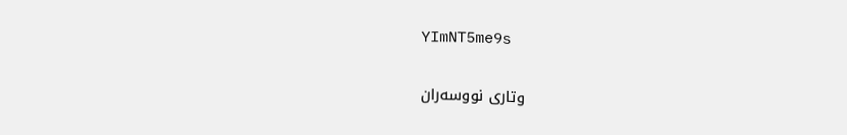YImNT5me9s

وتاری نووسەران